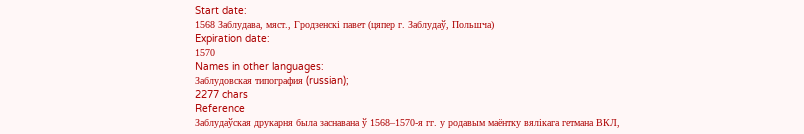Start date:
1568 Заблудава, мяст., Гродзенскі павет (цяпер г. Заблудаў, Польшча)
Expiration date:
1570
Names in other languages:
Заблудовская типография (russian);
2277 chars
Reference
Заблудаўская друкарня была заснавана ў 1568–1570-я гг. у родавым маёнтку вялікага гетмана ВКЛ,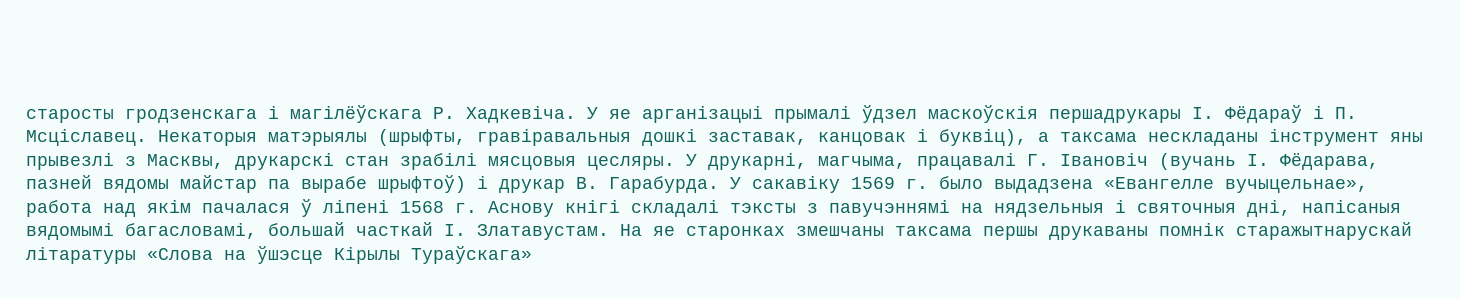старосты гродзенскага і магілёўскага Р. Хадкевіча. У яе арганізацыі прымалі ўдзел маскоўскія першадрукары І. Фёдараў і П. Мсціславец. Некаторыя матэрыялы (шрыфты, гравіравальныя дошкі заставак, канцовак і буквіц), а таксама нескладаны інструмент яны прывезлі з Масквы, друкарскі стан зрабілі мясцовыя цесляры. У друкарні, магчыма, працавалі Г. Івановіч (вучань І. Фёдарава, пазней вядомы майстар па вырабе шрыфтоў) і друкар В. Гарабурда. У сакавіку 1569 г. было выдадзена «Евангелле вучыцельнае», работа над якім пачалася ў ліпені 1568 г. Аснову кнігі складалі тэксты з павучэннямі на нядзельныя і святочныя дні, напісаныя вядомымі багасловамі, большай часткай І. Златавустам. На яе старонках змешчаны таксама першы друкаваны помнік старажытнарускай літаратуры «Слова на ўшэсце Кірылы Тураўскага»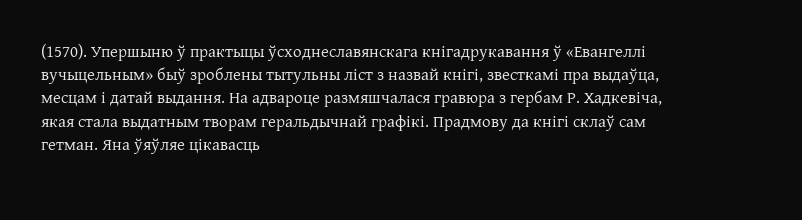(1570). Упершыню ў практыцы ўсходнеславянскага кнігадрукавання ў «Евангеллі вучыцельным» быў зроблены тытульны ліст з назвай кнігі, звесткамі пра выдаўца, месцам і датай выдання. На адвароце размяшчалася гравюра з гербам Р. Хадкевіча, якая стала выдатным творам геральдычнай графікі. Прадмову да кнігі склаў сам гетман. Яна ўяўляе цікавасць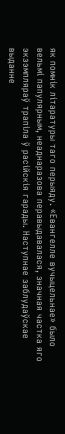як помнік літаратуры таго перыяду. «Евангелле вучыцельнае» было вельмі папулярным, неаднаразова перавыдавалася, значная частка яго экзэмпляраў трапіла ў расійскія гарады. Наступнае заблудаўскае выданне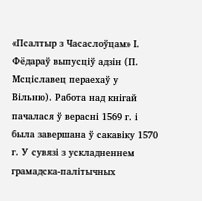«Псалтыр з Часаслоўцам» І. Фёдараў выпусціў адзін (П. Мсціславец пераехаў у Вільню). Работа над кнігай пачалася ў верасні 1569 г. і была завершана ў сакавіку 1570 г. У сувязі з ускладненнем грамадска-палітычных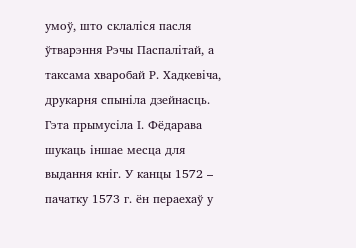умоў, што склаліся пасля ўтварэння Рэчы Паспалітай, а таксама хваробай Р. Хадкевіча, друкарня спыніла дзейнасць. Гэта прымусіла І. Фёдарава шукаць іншае месца для выдання кніг. У канцы 1572 – пачатку 1573 г. ён пераехаў у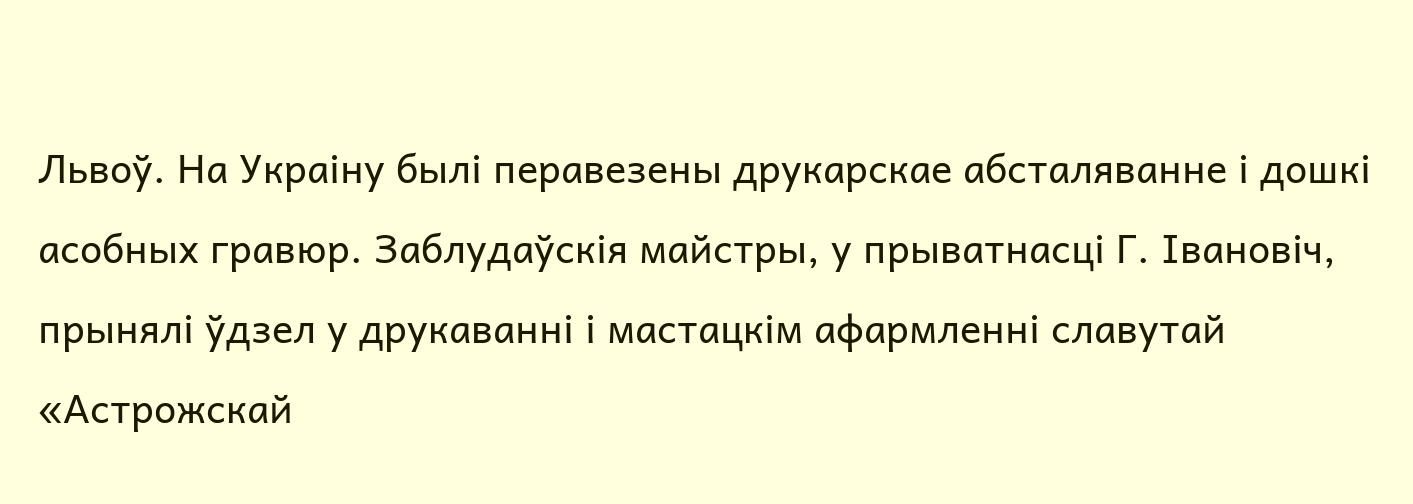Львоў. На Украіну былі перавезены друкарскае абсталяванне і дошкі асобных гравюр. Заблудаўскія майстры, у прыватнасці Г. Івановіч, прынялі ўдзел у друкаванні і мастацкім афармленні славутай «Астрожскай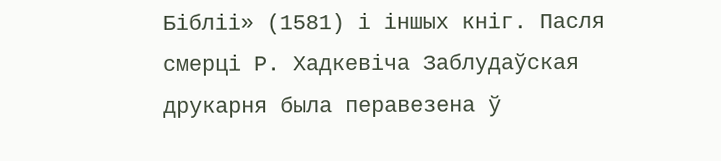Бібліі» (1581) і іншых кніг. Пасля смерці Р. Хадкевіча Заблудаўская друкарня была перавезена ў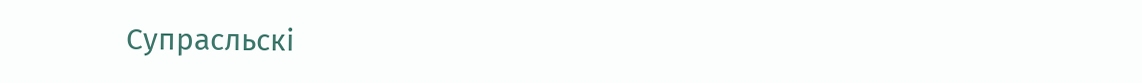Супрасльскі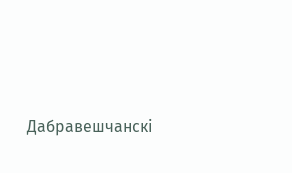Дабравешчанскі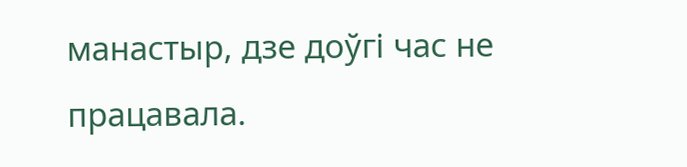манастыр, дзе доўгі час не працавала.